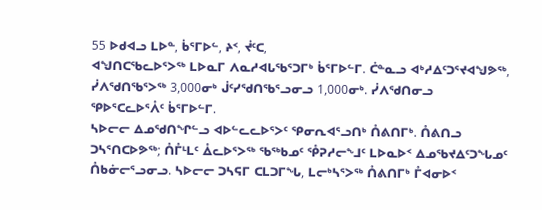55 ᐅᑯᐊᓗ ᒪᐅᓐ, ᑳᕐᒥᐅᓪ, ᔨᑉ, ᔫᑦᑕ,
ᐊᖑᑎᑕᖃᓚᐅᕐᐳᖅ ᒪᐅᓇᒥ ᐱᓇᓱᐊᒐᖃᕐᑐᒥᒃ ᑳᕐᒥᐅᓪᒥ. ᑖᓐᓇᓗ ᐊᒃᓱᐃᑦᑐᕐᔪᐊᖑᕗᖅ, ᓰᐱᖁᑎᖃᕐᐳᖅ 3,000ᓂᒃ ᒎᑦᓯᖁᑎᖃᕐᓗᓂᓗ 1,000ᓂᒃ. ᓰᐱᖁᑎᓂᓗ ᕿᐅᕐᑕᓚᐅᕐᐰᑦ ᑳᕐᒥᐅᓪᒥ.
ᓴᐅᓕᓕ ᐃᓄᖁᑎᖏᓪᓗ ᐊᐅᓪᓚᓚᐅᕐᐳᑦ ᕿᓂᕆᐊᕐᓗᑎᒃ ᑍᕕᑎᒥᒃ. ᑍᕕᑎᓗ ᑐᓴᕐᑎᑕᐅᕗᖅ; ᑍᒤᒻᒪᑦ ᐂᓚᐅᕐᐳᖅ ᖃᖅᑲᓄᑦ ᕾᕈᓱᓕᖕᒧᑦ ᒪᐅᓇᐅᑉ ᐃᓄᖃᔪᐃᑦᑐᖓᓄᑦ ᑍᑲᓃᓕᕐᓗᓂᓗ. ᓴᐅᓕᓕ ᑐᓴᕋᒥ ᑕᒪᑐᒥᖓ, ᒪᓕᒃᓴᕐᐳᖅ ᑍᕕᑎᒥᒃ ᒤᐊᓂᐅᑉ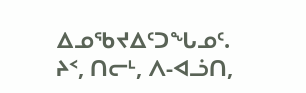ᐃᓄᖃᔪᐃᑦᑐᖓᓄᑦ.
ᔨᑉ, ᑎᓕᒻ, ᐱ-ᐊᓘᑎ,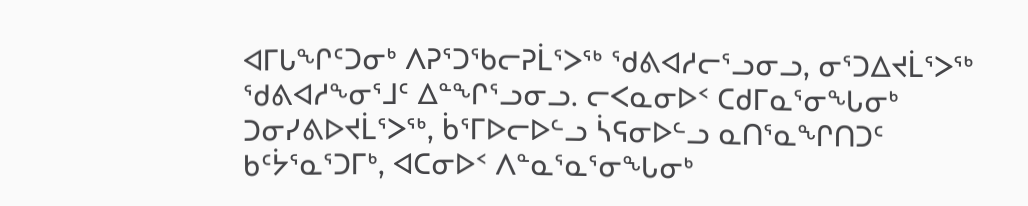ᐊᒥᒐᖏᑦᑐᓂᒃ ᐱᕈᕐᑐᖃᓕᕈᒫᕐᐳᖅ ᖁᕕᐊᓱᓕᕐᓗᓂᓗ, ᓂᕐᑐᐃᔪᒫᕐᐳᖅ ᖁᕕᐊᓱᖕᓂᕐᒧᑦ ᐃᓐᖏᕐᓗᓂᓗ. ᓕᐸᓇᓂᐅᑉ ᑕᑯᒥᓇᕐᓂᖓᓂᒃ ᑐᓂᓯᕕᐅᔪᒫᕐᐳᖅ, ᑳᕐᒥᐅᓕᐅᓪᓗ ᓵᕋᓂᐅᓪᓗ ᓇᑎᕐᓇᖏᑎᑐᑦ ᑲᑦᔮᕐᓇᕐᑐᒥᒃ, ᐊᑕᓂᐅᑉ ᐱᓐᓇᕐᓇᕐᓂᖓᓂᒃ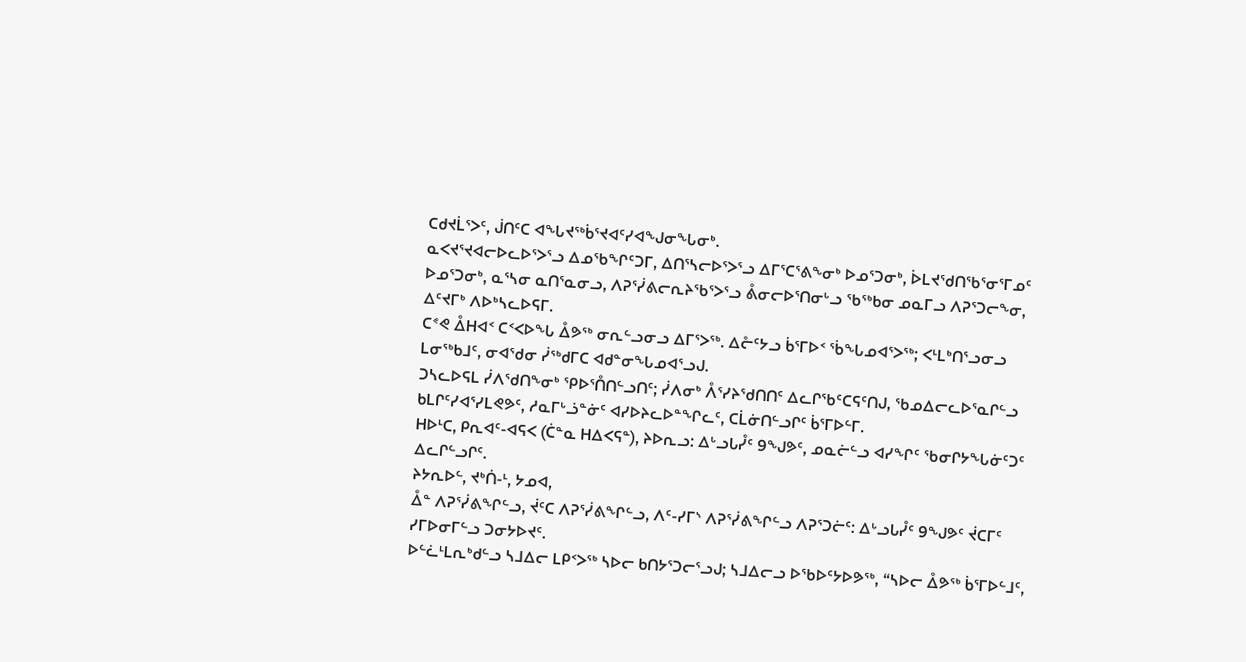ᑕᑯᔪᒫᕐᐳᑦ, ᒎᑎᑦᑕ ᐊᖓᔪᖅᑳᕐᔪᐊᑦᓯᐊᖑᓂᖓᓂᒃ.
ᓇᐸᔪᕐᔪᐊᓕᐅᓚᐅᕐᐳᕐᓗ ᐃᓄᖃᖏᑦᑐᒥ, ᐃᑎᕐᓴᓕᐅᕐᐳᕐᓗ ᐃᒥᕐᑕᕐᕕᖕᓂᒃ ᐅᓄᕐᑐᓂᒃ, ᐆᒪᔪᖁᑎᖃᕐᓂᕐᒥᓄᑦ ᐅᓄᕐᑐᓂᒃ, ᓇᕐᓴᓂ ᓇᑎᕐᓇᓂᓗ, ᐱᕈᕐᓰᕕᓕᕆᔨᖃᕐᐳᕐᓗ ᕔᓂᓕᐅᕐᑎᓂᒡᓗ ᖃᖅᑲᓂ ᓄᓇᒥᓗ ᐱᕈᕐᑐᓕᖕᓂ, ᐃᑦᔪᒥᒃ ᐱᐅᒃᓴᓚᐅᕋᒥ.
ᑕᕝᕙ ᐂᕼᐊᑉ ᑕᑉᐸᐅᖓ ᐂᕗᖅ ᓂᕆᓪᓗᓂᓗ ᐃᒥᕐᐳᖅ. ᐃᓔᑦᔭᓗ ᑳᕐᒥᐅᑉ ᖄᖓᓄᐊᕐᐳᖅ; ᐸᒻᒪᒃᑎᕐᓗᓂᓗ ᒪᓂᖅᑲᒧᑦ, ᓂᐊᖁᓂ ᓰᖅᑯᒥᑕ ᐊᑯᓐᓂᖓᓄᐊᕐᓗᒍ.
ᑐᓴᓚᐅᕋᒪ ᓰᐱᖁᑎᖕᓂᒃ ᕿᐅᕐᑍᑎᓪᓗᑎᑦ; ᓰᐱᓂᒃ ᐰᕐᓯᔨᖁᑎᑎᑦ ᐃᓚᒋᖃᑦᑕᕋᑦᑎᒍ, ᖃᓄᐃᓕᓚᐅᕐᓇᒋᓪᓗ ᑲᒪᒋᑦᓯᐊᕐᓯᒪᕙᕗᑦ, ᓱᓇᒥᒡᓘᓐᓃᑦ ᐊᓯᐅᔨᓚᐅᓐᖏᓚᑦ, ᑕᒫᓃᑎᓪᓗᒋᑦ ᑳᕐᒥᐅᓪᒥ.
ᕼᐅᒻᑕ, ᑭᕆᐊᑦ-ᐊᕋᐸ (ᑖᓐᓇ ᕼᐃᐸᕋᓐ), ᔨᐅᕆᓗ: ᐃᒡᓗᒐᓮᑦ 9ᖑᕗᑦ, ᓄᓇᓖᓪᓗ ᐊᓯᖏᑦ ᖃᓂᒋᔭᖓᓃᑦᑐᑦ ᐃᓚᒋᓪᓗᒋᑦ.
ᔨᔭᕆᐅᓪ, ᔪᒃᑏ-ᒻ, ᔭᓄᐊ,
ᐂᓐ ᐱᕈᕐᓰᕕᖏᓪᓗ, ᔫᑦᑕ ᐱᕈᕐᓰᕕᖏᓪᓗ, ᐱᑦ-ᓯᒥᔅ ᐱᕈᕐᓰᕕᖏᓪᓗ ᐱᕈᕐᑐᓖᑦ: ᐃᒡᓗᒐᓮᑦ 9ᖑᕗᑦ ᔫᑕᒥᑦ ᓯᒥᐅᓂᒥᓪᓗ ᑐᓂᔭᐅᔪᑦ.
ᐅᓪᓛᒻᒪᕆᒃᑯᓪᓗ ᓴᒧᐃᓕ ᒪᑭᑉᐳᖅ ᓴᐅᓕ ᑲᑎᔭᕐᑐᓕᕐᓗᒍ; ᓴᒧᐃᓕᓗ ᐅᖃᐅᑦᔭᐅᕗᖅ, “ᓴᐅᓕ ᐂᕗᖅ ᑳᕐᒥᐅᓪᒧᑦ,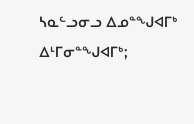ᓴᓇᓪᓗᓂᓗ ᐃᓄᓐᖑᐊᒥᒃ ᐃᒻᒥᓂᓐᖑᐊᒥᒃ;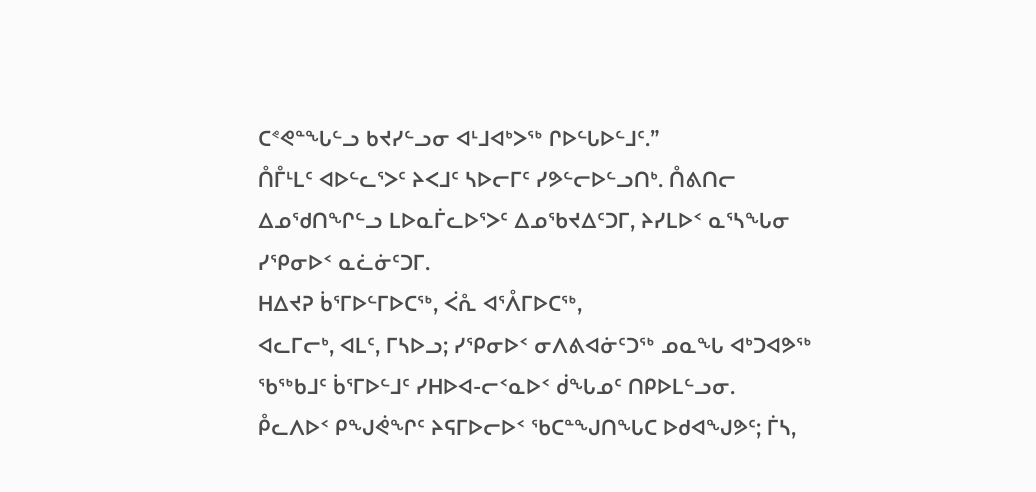ᑕᕝᕙᓐᖓᓪᓗ ᑲᔪᓯᓪᓗᓂ ᐊᒻᒧᐊᒃᐳᖅ ᒋᐅᓪᒐᐅᓪᒧᑦ.”
ᑍᒤᒻᒪᑦ ᐊᐅᓪᓚᕐᐳᑦ ᔨᐸᒧᑦ ᓴᐅᓕᒥᑦ ᓯᕗᓪᓕᐅᓪᓗᑎᒃ. ᑍᕕᑎᓕ ᐃᓄᖁᑎᖏᓪᓗ ᒪᐅᓇᒦᓚᐅᕐᐳᑦ ᐃᓄᖃᔪᐃᑦᑐᒥ, ᔨᓯᒪᐅᑉ ᓇᕐᓴᖓᓂ ᓯᕿᓂᐅᑉ ᓇᓛᓃᑦᑐᒥ.
ᕼᐃᔪᕈ ᑳᕐᒥᐅᓪᒥᐅᑕᖅ, ᐹᕅ ᐊᕐᐰᒥᐅᑕᖅ,
ᐊᓚᒥᓕᒃ, ᐊᒪᑦ, ᒥᓴᐅᓗ; ᓯᕿᓂᐅᑉ ᓂᐱᕕᐊᓃᑦᑐᖅ ᓄᓇᖓ ᐊᒃᑐᐊᕗᖅ ᖃᖅᑲᒧᑦ ᑳᕐᒥᐅᓪᒧᑦ ᓯᕼᐅᐊ-ᓕᑉᓇᐅᑉ ᑰᖓᓄᑦ ᑎᑭᐅᒪᓪᓗᓂ.
ᑬᓚᐱᐅᑉ ᑭᖑᕚᖏᑦ ᔨᕋᒥᐅᓕᐅᑉ ᖃᑕᓐᖑᑎᖓᑕ ᐅᑯᐊᖑᕗᑦ; ᒦᓴ,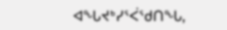ᐊᖓᔪᒃᓯᕐᐹᖁᑎᖓ,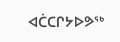ᐊᑖᑕᒋᔭᐅᕗᖅ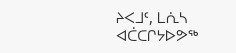ᔨᐸᒧᑦ, ᒪᕇᓴ ᐊᑖᑕᒋᔭᐅᕗᖅ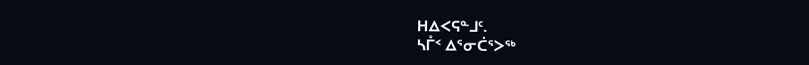ᕼᐃᐸᕋᓐᒧᑦ.
ᓴᒤᑉ ᐃᕐᓂᑖᕐᐳᖅ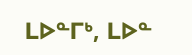ᒪᐅᓐᒥᒃ, ᒪᐅᓐ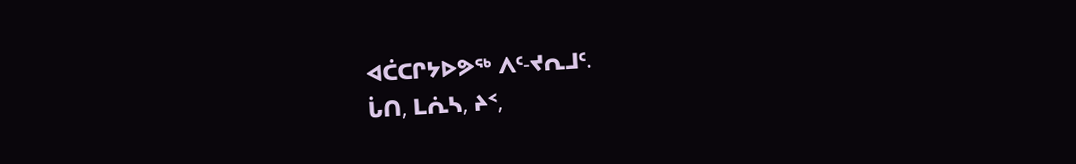ᐊᑖᑕᒋᔭᐅᕗᖅ ᐱᑦ-ᔪᕆᒧᑦ.
ᒑᑎ, ᒪᕇᓴ, ᔨᑉ,